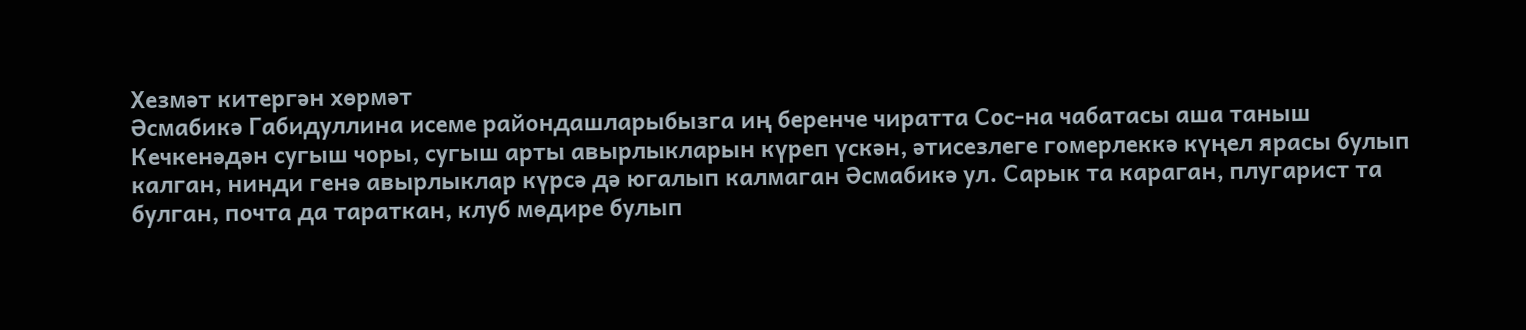Хезмәт китергән хөрмәт
Әсмабикә Габидуллина исеме райондашларыбызга иң беренче чиратта Сос-на чабатасы аша таныш
Кечкенәдән сугыш чоры, сугыш арты авырлыкларын күреп үскән, әтисезлеге гомерлеккә күңел ярасы булып калган, нинди генә авырлыклар күрсә дә югалып калмаган Әсмабикә ул. Сарык та караган, плугарист та булган, почта да тараткан, клуб мөдире булып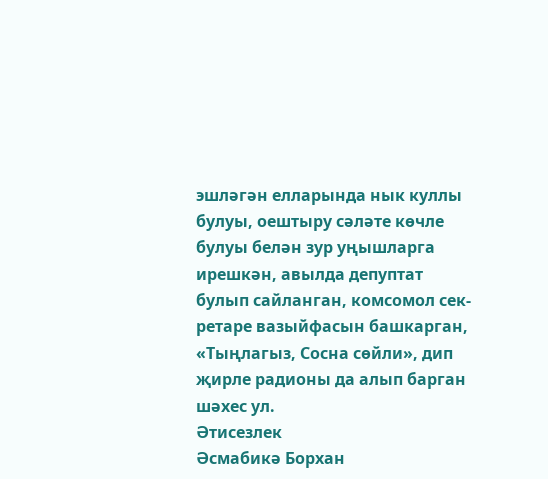эшләгән елларында нык куллы булуы, оештыру сәләте көчле булуы белән зур уңышларга ирешкән, авылда депуптат булып сайланган, комсомол сек-ретаре вазыйфасын башкарган, «Тыңлагыз, Сосна сөйли», дип җирле радионы да алып барган шәхес ул.
Әтисезлек
Әсмабикә Борхан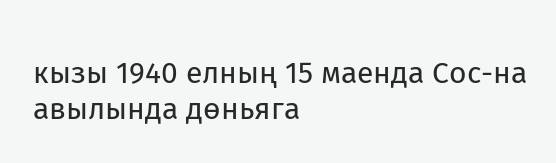кызы 1940 елның 15 маенда Сос-на авылында дөньяга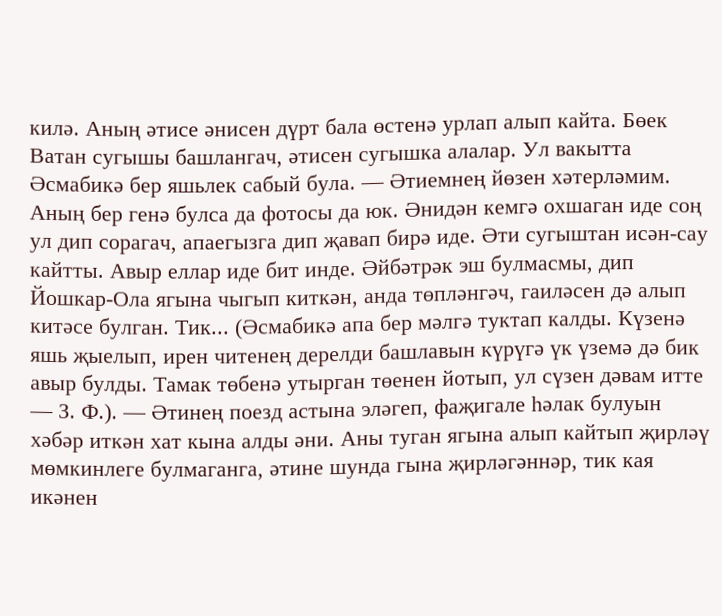килә. Аның әтисе әнисен дүрт бала өстенә урлап алып кайта. Бөек Ватан сугышы башлангач, әтисен сугышка алалар. Ул вакытта Әсмабикә бер яшьлек сабый була. — Әтиемнең йөзен хәтерләмим. Аның бер генә булса да фотосы да юк. Әнидән кемгә охшаган иде соң ул дип сорагач, апаегызга дип җавап бирә иде. Әти сугыштан исән-сау кайтты. Авыр еллар иде бит инде. Әйбәтрәк эш булмасмы, дип Йошкар-Ола ягына чыгып киткән, анда төпләнгәч, гаиләсен дә алып китәсе булган. Тик... (Әсмабикә апа бер мәлгә туктап калды. Күзенә яшь җыелып, ирен читенең дерелди башлавын күрүгә үк үземә дә бик авыр булды. Тамак төбенә утырган төенен йотып, ул сүзен дәвам итте — З. Ф.). — Әтинең поезд астына эләгеп, фаҗигале һәлак булуын хәбәр иткән хат кына алды әни. Аны туган ягына алып кайтып җирләү мөмкинлеге булмаганга, әтине шунда гына җирләгәннәр, тик кая икәнен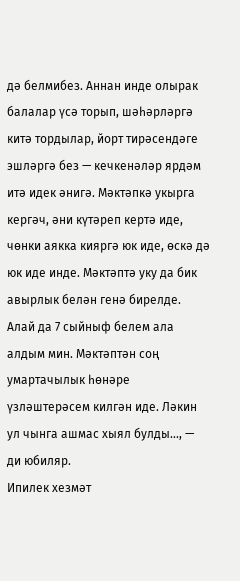дә белмибез. Аннан инде олырак балалар үсә торып, шәһәрләргә китә тордылар, йорт тирәсендәге эшләргә без — кечкенәләр ярдәм итә идек әнигә. Мәктәпкә укырга кергәч, әни күтәреп кертә иде, чөнки аякка кияргә юк иде, өскә дә юк иде инде. Мәктәптә уку да бик авырлык белән генә бирелде. Алай да 7 сыйныф белем ала алдым мин. Мәктәптән соң умартачылык һөнәре үзләштерәсем килгән иде. Ләкин ул чынга ашмас хыял булды..., — ди юбиляр.
Ипилек хезмәт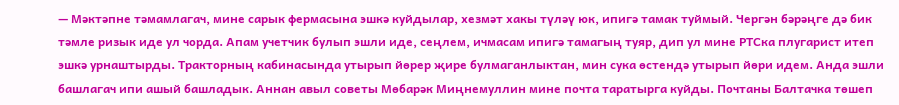— Мәктәпне тәмамлагач, мине сарык фермасына эшкә куйдылар, хезмәт хакы түләү юк, ипигә тамак туймый. Чергән бәрәңге дә бик тәмле ризык иде ул чорда. Апам учетчик булып эшли иде, сеңлем, ичмасам ипигә тамагың туяр, дип ул мине РТСка плугарист итеп эшкә урнаштырды. Тракторның кабинасында утырып йөрер җире булмаганлыктан, мин сука өстендә утырып йөри идем. Анда эшли башлагач ипи ашый башладык. Аннан авыл советы Мөбарәк Миңнемуллин мине почта таратырга куйды. Почтаны Балтачка төшеп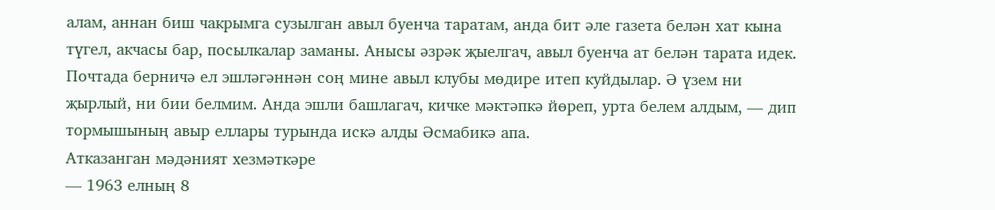алам, аннан биш чакрымга сузылган авыл буенча таратам, анда бит әле газета белән хат кына түгел, акчасы бар, посылкалар заманы. Анысы әзрәк җыелгач, авыл буенча ат белән тарата идек. Почтада берничә ел эшләгәннән соң мине авыл клубы мөдире итеп куйдылар. Ә үзем ни җырлый, ни бии белмим. Анда эшли башлагач, кичке мәктәпкә йөреп, урта белем алдым, — дип тормышының авыр еллары турында искә алды Әсмабикә апа.
Атказанган мәдәният хезмәткәре
— 1963 елның 8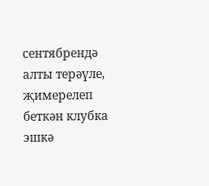сентябрендә алты терәүле, җимерелеп беткән клубка эшкә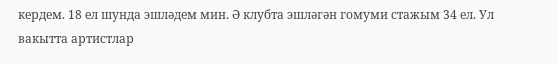кердем. 18 ел шунда эшләдем мин. Ә клубта эшләгән гомуми стажым 34 ел. Ул вакытта артистлар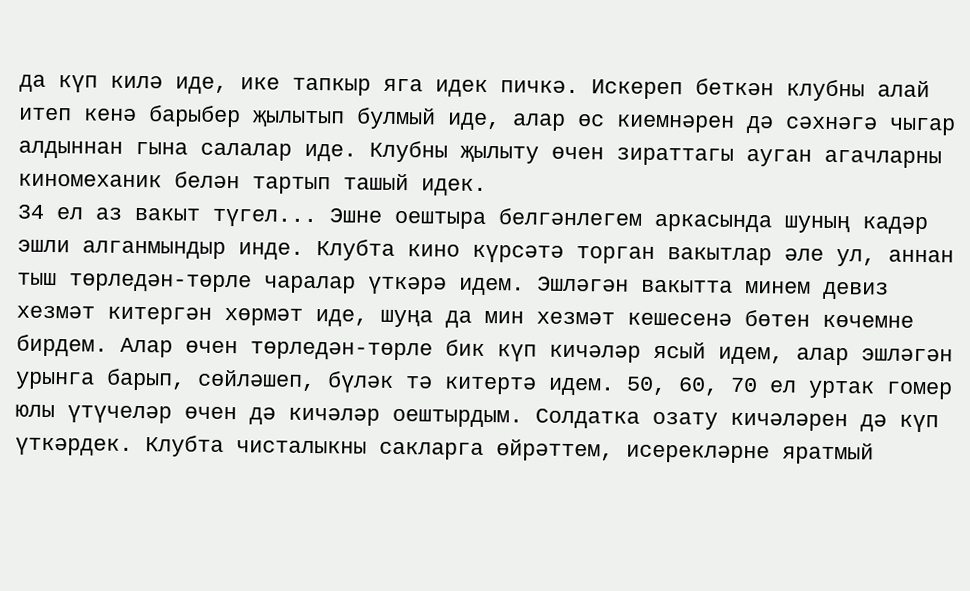да күп килә иде, ике тапкыр яга идек пичкә. Искереп беткән клубны алай итеп кенә барыбер җылытып булмый иде, алар өс киемнәрен дә сәхнәгә чыгар алдыннан гына салалар иде. Клубны җылыту өчен зираттагы ауган агачларны киномеханик белән тартып ташый идек.
34 ел аз вакыт түгел... Эшне оештыра белгәнлегем аркасында шуның кадәр эшли алганмындыр инде. Клубта кино күрсәтә торган вакытлар әле ул, аннан тыш төрледән-төрле чаралар үткәрә идем. Эшләгән вакытта минем девиз хезмәт китергән хөрмәт иде, шуңа да мин хезмәт кешесенә бөтен көчемне бирдем. Алар өчен төрледән-төрле бик күп кичәләр ясый идем, алар эшләгән урынга барып, сөйләшеп, бүләк тә китертә идем. 50, 60, 70 ел уртак гомер юлы үтүчеләр өчен дә кичәләр оештырдым. Солдатка озату кичәләрен дә күп үткәрдек. Клубта чисталыкны сакларга өйрәттем, исерекләрне яратмый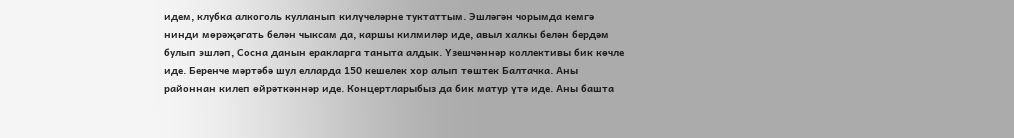идем, клубка алкоголь кулланып килүчеләрне туктаттым. Эшләгән чорымда кемгә нинди мөрәҗәгать белән чыксам да, каршы килмиләр иде, авыл халкы белән бердәм булып эшләп, Сосна данын еракларга таныта алдык. Үзешчәннәр коллективы бик көчле иде. Беренче мәртәбә шул елларда 150 кешелек хор алып төштек Балтачка. Аны районнан килеп өйрәткәннәр иде. Концертларыбыз да бик матур үтә иде. Аны башта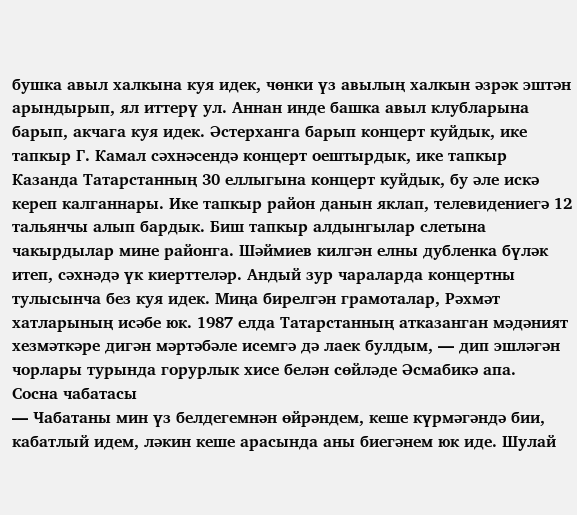бушка авыл халкына куя идек, чөнки үз авылың халкын әзрәк эштән арындырып, ял иттерү ул. Аннан инде башка авыл клубларына барып, акчага куя идек. Әстерханга барып концерт куйдык, ике тапкыр Г. Камал сәхнәсендә концерт оештырдык, ике тапкыр Казанда Татарстанның 30 еллыгына концерт куйдык, бу әле искә кереп калганнары. Ике тапкыр район данын яклап, телевидениегә 12 тальянчы алып бардык. Биш тапкыр алдынгылар слетына чакырдылар мине районга. Шәймиев килгән елны дубленка бүләк итеп, сәхнәдә үк киерттеләр. Андый зур чараларда концертны тулысынча без куя идек. Миңа бирелгән грамоталар, Рәхмәт хатларының исәбе юк. 1987 елда Татарстанның атказанган мәдәният хезмәткәре дигән мәртәбәле исемгә дә лаек булдым, — дип эшләгән чорлары турында горурлык хисе белән сөйләде Әсмабикә апа.
Сосна чабатасы
— Чабатаны мин үз белдегемнән өйрәндем, кеше күрмәгәндә бии, кабатлый идем, ләкин кеше арасында аны биегәнем юк иде. Шулай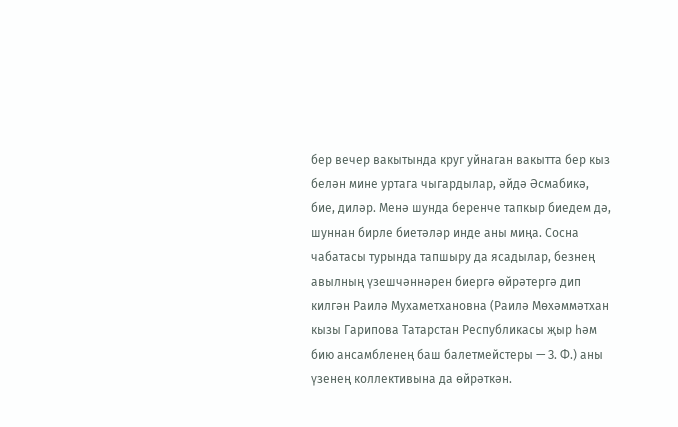бер вечер вакытында круг уйнаган вакытта бер кыз белән мине уртага чыгардылар, әйдә Әсмабикә, бие, диләр. Менә шунда беренче тапкыр биедем дә, шуннан бирле биетәләр инде аны миңа. Сосна чабатасы турында тапшыру да ясадылар, безнең авылның үзешчәннәрен биергә өйрәтергә дип килгән Раилә Мухаметхановна (Раилә Мөхәммәтхан кызы Гарипова Татарстан Республикасы җыр һәм бию ансамбленең баш балетмейстеры — З. Ф.) аны үзенең коллективына да өйрәткән.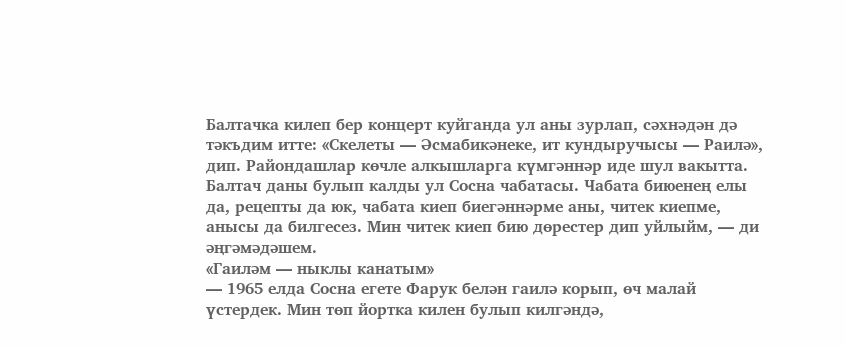Балтачка килеп бер концерт куйганда ул аны зурлап, сәхнәдән дә тәкъдим итте: «Скелеты — Әсмабикәнеке, ит кундыручысы — Раилә», дип. Райондашлар көчле алкышларга күмгәннәр иде шул вакытта. Балтач даны булып калды ул Сосна чабатасы. Чабата биюенең елы да, рецепты да юк, чабата киеп биегәннәрме аны, читек киепме, анысы да билгесез. Мин читек киеп бию дөрестер дип уйлыйм, — ди әңгәмәдәшем.
«Гаиләм — ныклы канатым»
— 1965 елда Сосна егете Фарук белән гаилә корып, өч малай үстердек. Мин төп йортка килен булып килгәндә,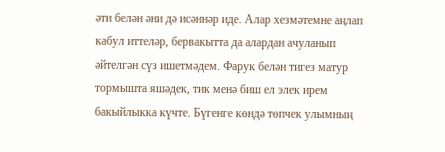әти белән әни дә исәннәр иде. Алар хезмәтемне аңлап кабул иттеләр, бервакытта да алардан ачуланып әйтелгән сүз ишетмәдем. Фарук белән тигез матур тормышта яшәдек, тик менә биш ел элек ирем бакыйлыкка күчте. Бүгенге көндә төпчек улымның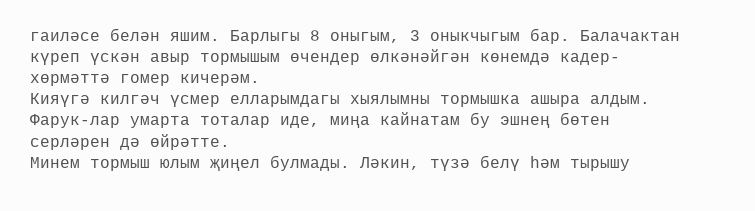гаиләсе белән яшим. Барлыгы 8 оныгым, 3 оныкчыгым бар. Балачактан күреп үскән авыр тормышым өчендер өлкәнәйгән көнемдә кадер-хөрмәттә гомер кичерәм.
Кияүгә килгәч үсмер елларымдагы хыялымны тормышка ашыра алдым. Фарук-лар умарта тоталар иде, миңа кайнатам бу эшнең бөтен серләрен дә өйрәтте.
Минем тормыш юлым җиңел булмады. Ләкин, түзә белү һәм тырышу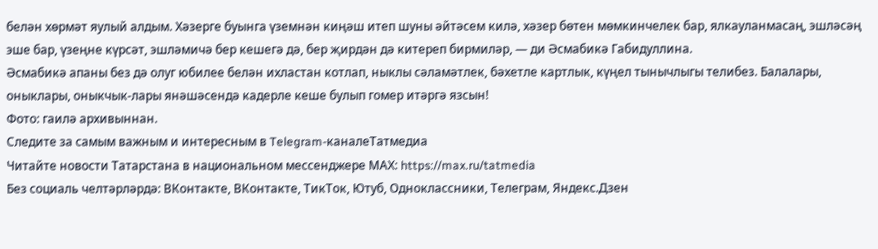белән хөрмәт яулый алдым. Хәзерге буынга үземнән киңәш итеп шуны әйтәсем килә, хәзер бөтен мөмкинчелек бар, ялкауланмасаң, эшләсәң эше бар, үзеңне күрсәт, эшләмичә бер кешегә дә, бер җирдән дә китереп бирмиләр, — ди Әсмабикә Габидуллина.
Әсмабикә апаны без дә олуг юбилее белән ихластан котлап, ныклы сәламәтлек, бәхетле картлык, күңел тынычлыгы телибез. Балалары, оныклары, оныкчык-лары янәшәсендә кадерле кеше булып гомер итәргә язсын!
Фото: гаилә архивыннан.
Следите за самым важным и интересным в Telegram-каналеТатмедиа
Читайте новости Татарстана в национальном мессенджере MАХ: https://max.ru/tatmedia
Без социаль челтәрләрдә: ВКонтакте, ВКонтакте, ТикТок, Ютуб, Одноклассники, Телеграм, Яндекс.Дзен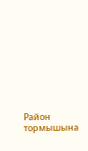Район тормышына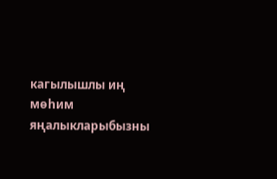кагылышлы иң мөһим яңалыкларыбызны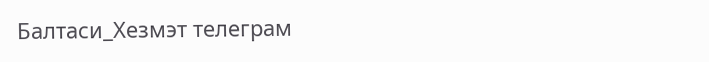Балтаси_Хезмэт телеграм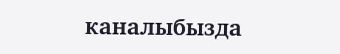каналыбызда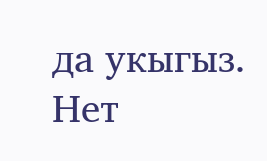да укыгыз.
Нет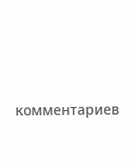комментариев